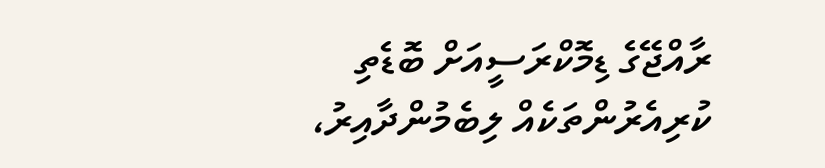ރާއްޖޭގެ ޑިމޮކްރަސީއަށް ބޮޑެތި ކުރިއެރުންތަކެއް ލިބެމުންދާއިރު،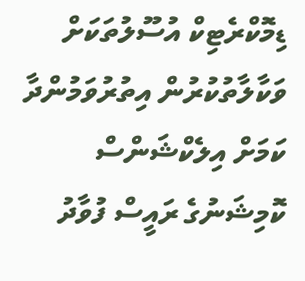ޑިމޮކްރެޓިކް އުސޫލުތަކަށް ވަކާލާތުކުރުން އިތުރުވަމުންދާ ކަމަށް އިލެކްޝަންސް ކޮމިޝަނުގެ ރައީސް ފުވާދު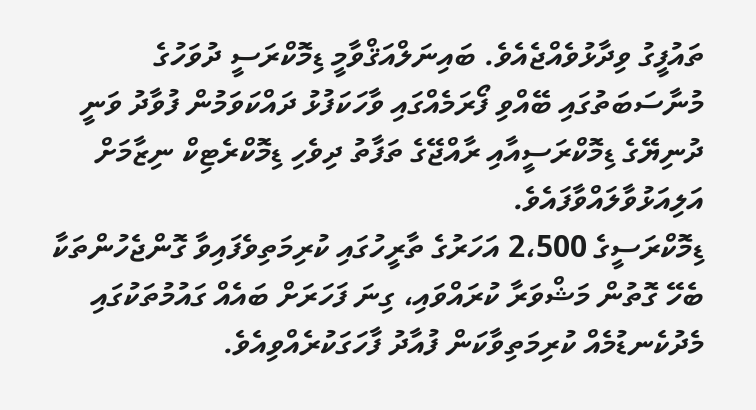ތައުފީގު ވިދާޅުވެއްޖެއެވެ. ބައިނަލްއަޤްވާމީ ޑިމޮކްރަސީ ދުވަހުގެ މުނާސަބަތުގައި ބޭއްވި ފޯރަމެއްގައި ވާހަކަފުޅު ދައްކަވަމުން ފުވާދު ވަނީ ދުނިޔޭގެ ޑިމޮކްރަސީއާއި ރާއްޖޭގެ ތަފާތު ދިވެހި ޑިމޮކްރެޓިކް ނިޒާމަށް އަލިއަޅުވާލައްވާފައެވެ.
ޑިމޮކްރަސީގެ 2،500 އަހަރުގެ ތާރީހުގައި ކުރިމަތިވެފައިވާ ގޮންޖެހުންތަކާ ބެހޭ ގޮތުން މަޝްވަރާ ކުރައްވައި، ގިނަ ފަހަރަށް ބައެއް ގައުމުތަކުގައި މެދުކެނޑުމެއް ކުރިމަތިވާކަން ފުއާދު ފާހަގަކުރެއްވިއެވެ.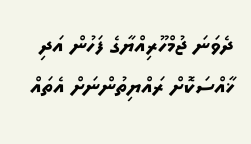ދެވަނަ ޖުމްހޫރިއްޔާގެ ފަހުން އަދި ޚާއްސަކޮށް ރައްޔިތުންނަށް އެތައް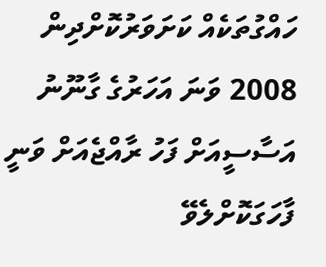ހައްގުތަކެއް ކަށަވަރުކޮށްދިން 2008 ވަނަ އަހަރުގެ ގާނޫނު އަސާސީއަށް ފަހު ރާއްޖެއަށް ވަނީ ފާހަގަކޮށްލެވޭ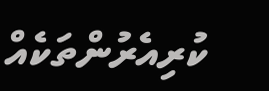ކުރިއެރުންތަކެއް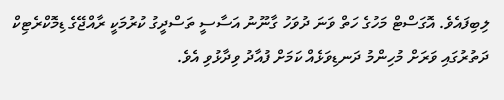ލިބިފައެވެ. އޮގަސްޓް މަހުގެ ހަތް ވަނަ ދުވަހު ގާނޫނު އަސާސީ ތަސްދީގު ކުރުމަކީ ރާއްޖޭގެ ޑިމޮކްރެޓިކް ދަތުރުގައި ވަރަށް މުހިންމު ދަނޑިވަޅެއް ކަމަށް ފުއާދު ވިދާޅުވި އެވެ.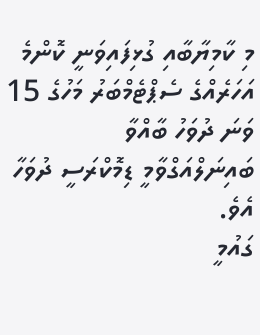މި ކާމިޔާބާއި ގުޅިފައިވަނީ ކޮންމެ އަހަރެއްގެ ސެޕްޓެމްބަރު މަހުގެ 15 ވަނަ ދުވަހު ބާއްވާ ބައިނަލްއަގްވާމީ ޑިމޮކްރަސީ ދުވަހާ އެވެ.
ގައުމީ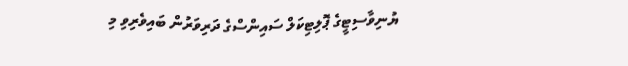ޔުނިވާސިޓީގެ ޕޮލިޓިކަލް ސައިންސްގެ ދަރިވަރުން ބައިވެރިވި މި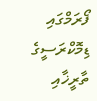ފޯރަމްގައި ޑިމޮކްރަސީގެ ތާރީޚާއި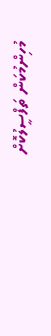މުހިންމުކަން ތަފްސީލުކޮށް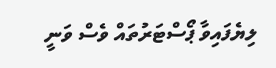ލިޔެފައިވާ ޕޯސްޓަރުތައް ވެސް ވަނީ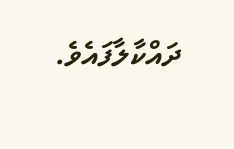ދައްކާލާފައެވެ.